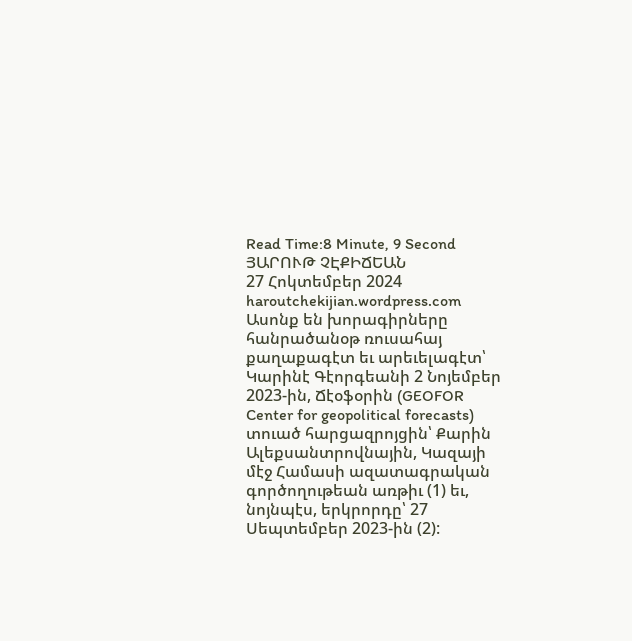Read Time:8 Minute, 9 Second
ՅԱՐՈՒԹ ՉԷՔԻՃԵԱՆ
27 Հոկտեմբեր 2024
haroutchekijian.wordpress.com
Ասոնք են խորագիրները հանրածանօթ ռուսահայ քաղաքագէտ եւ արեւելագէտ՝ Կարինէ Գէորգեանի 2 Նոյեմբեր 2023-ին, Ճէօֆօրին (GEOFOR Center for geopolitical forecasts) տուած հարցազրոյցին՝ Քարին Ալեքսանտրովնային, Կազայի մէջ Համասի ազատագրական գործողութեան առթիւ (1) եւ, նոյնպէս, երկրորդը՝ 27 Սեպտեմբեր 2023-ին (2):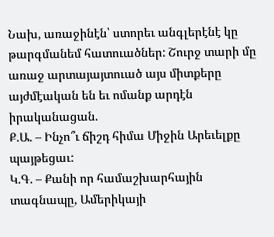Նախ, առաջինէն՝ ստորեւ անգլերէնէ կը թարգմանեմ հատուածներ: Շուրջ տարի մը առաջ արտայայտուած այս միտքերը այժմէական են եւ ոմանք արդէն իրականացան.
Ք.Ա. – Ինչո՞ւ ճիշդ հիմա Միջին Արեւելքը պայթեցաւ:
Կ.Գ. – Քանի որ համաշխարհային տագնապը, Ամերիկայի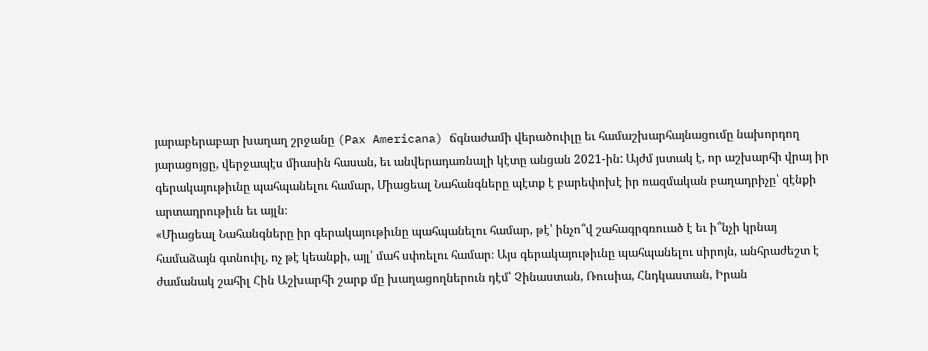յարաբերաբար խաղաղ շրջանը (Pax Americana) ճգնաժամի վերածուիլը եւ համաշխարհայնացումը նախորդող յարացոյցը, վերջապէս միասին հասան, եւ անվերադառնալի կէտը անցան 2021-ին: Այժմ յստակ է, որ աշխարհի վրայ իր գերակայութիւնը պահպանելու համար, Միացեալ Նահանգները պէտք է բարեփոխէ իր ռազմական բաղադրիչը՝ զէնքի արտադրութիւն եւ այլն։
«Միացեալ Նահանգները իր գերակայութիւնը պահպանելու համար, թէ՝ ինչո՞վ շահագրգռուած է եւ ի՞նչի կրնայ համաձայն գտնուիլ, ոչ թէ կեանքի, այլ՝ մահ սփռելու համար։ Այս գերակայութիւնը պահպանելու սիրոյն, անհրաժեշտ է ժամանակ շահիլ Հին Աշխարհի շարք մը խաղացողներուն դէմ՝ Չինաստան, Ռուսիա, Հնդկաստան, Իրան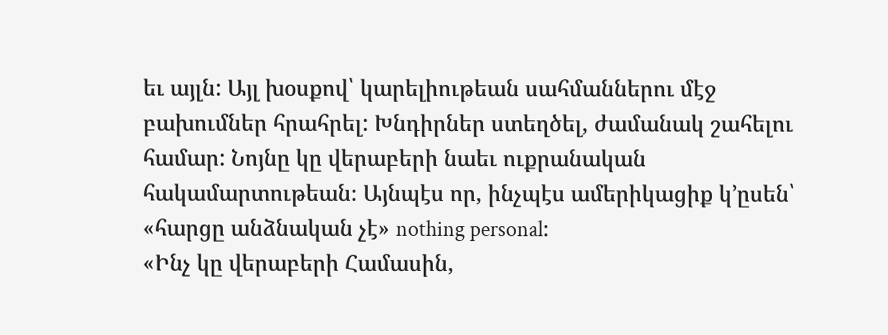եւ այլն: Այլ խօսքով՝ կարելիութեան սահմաններու մէջ բախումներ հրահրել: Խնդիրներ ստեղծել, ժամանակ շահելու համար: Նոյնը կը վերաբերի նաեւ ուքրանական հակամարտութեան։ Այնպէս որ, ինչպէս ամերիկացիք կ՚ըսեն՝ «հարցը անձնական չէ» nothing personal։
«Ինչ կը վերաբերի Համասին,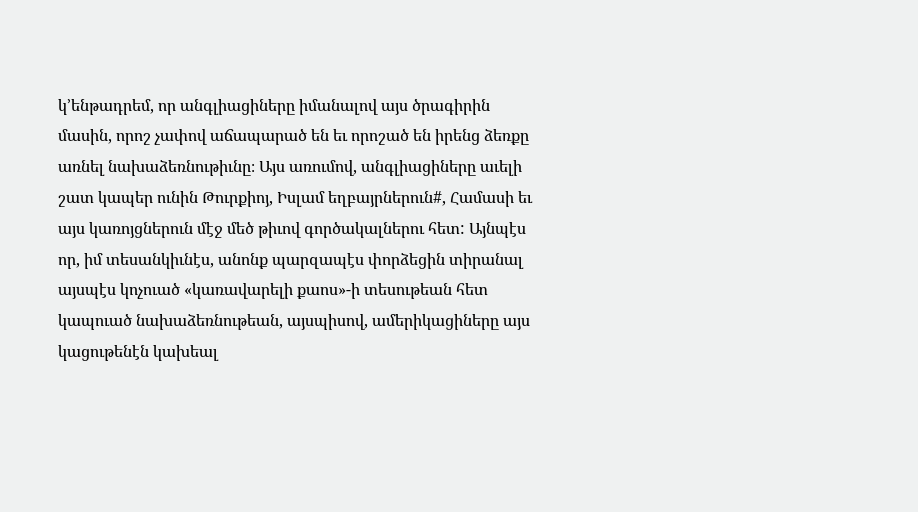կ՚ենթադրեմ, որ անգլիացիները իմանալով այս ծրագիրին մասին, որոշ չափով աճապարած են եւ որոշած են իրենց ձեռքը առնել նախաձեռնութիւնը։ Այս առումով, անգլիացիները աւելի շատ կապեր ունին Թուրքիոյ, Իսլամ եղբայրներուն#, Համասի եւ այս կառոյցներուն մէջ մեծ թիւով գործակալներու հետ: Այնպէս որ, իմ տեսանկիւնէս, անոնք պարզապէս փորձեցին տիրանալ այսպէս կոչուած «կառավարելի քաոս»-ի տեսութեան հետ կապուած նախաձեռնութեան, այսպիսով, ամերիկացիները այս կացութենէն կախեալ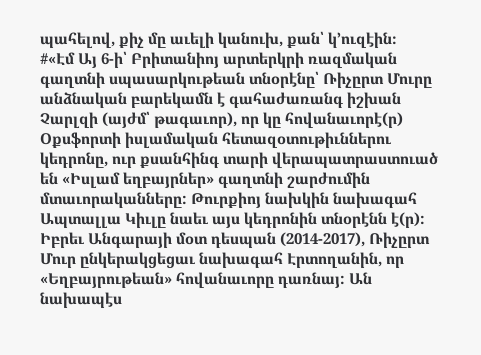պահելով, քիչ մը աւելի կանուխ, քան՝ կ՚ուզէին։
#«Էմ Այ 6-ի՝ Բրիտանիոյ արտերկրի ռազմական գաղտնի սպասարկութեան տնօրէնը՝ Ռիչըրտ Մուրը անձնական բարեկամն է գահաժառանգ իշխան Չարլզի (այժմ՝ թագաւոր), որ կը հովանաւորէ(ր) Օքսֆորտի իսլամական հետազօտութիւններու կեդրոնը, ուր քսանհինգ տարի վերապատրաստուած են «Իսլամ եղբայրներ» գաղտնի շարժումին մտաւորականները: Թուրքիոյ նախկին նախագահ Ապտալլա Կիւլը նաեւ այս կեդրոնին տնօրէնն է(ր): Իբրեւ Անգարայի մօտ դեսպան (2014-2017), Ռիչըրտ Մուր ընկերակցեցաւ նախագահ Էրտողանին, որ «Եղբայրութեան» հովանաւորը դառնայ: Ան նախապէս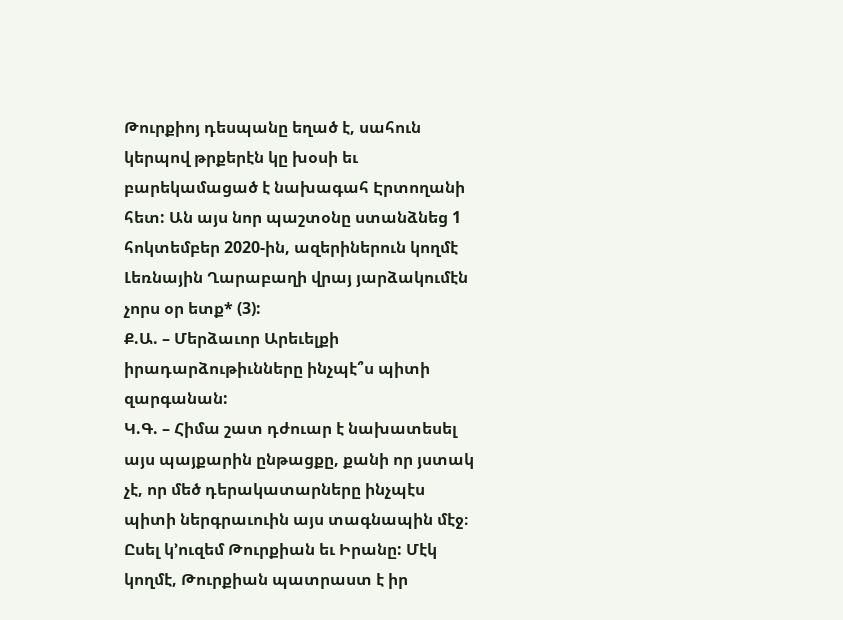Թուրքիոյ դեսպանը եղած է, սահուն կերպով թրքերէն կը խօսի եւ բարեկամացած է նախագահ Էրտողանի հետ: Ան այս նոր պաշտօնը ստանձնեց 1 հոկտեմբեր 2020-ին, ազերիներուն կողմէ Լեռնային Ղարաբաղի վրայ յարձակումէն չորս օր ետք* (3):
Ք.Ա. – Մերձաւոր Արեւելքի իրադարձութիւնները ինչպէ՞ս պիտի զարգանան:
Կ.Գ. – Հիմա շատ դժուար է նախատեսել այս պայքարին ընթացքը, քանի որ յստակ չէ, որ մեծ դերակատարները ինչպէս պիտի ներգրաւուին այս տագնապին մէջ։ Ըսել կ՚ուզեմ Թուրքիան եւ Իրանը: Մէկ կողմէ, Թուրքիան պատրաստ է իր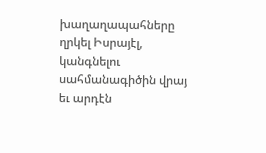խաղաղապահները ղրկել Իսրայէլ, կանգնելու սահմանագիծին վրայ եւ արդէն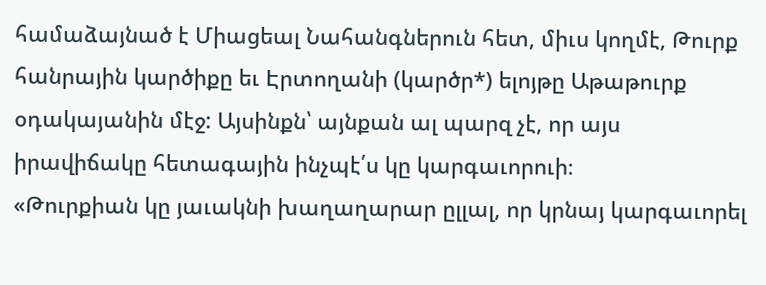համաձայնած է Միացեալ Նահանգներուն հետ, միւս կողմէ, Թուրք հանրային կարծիքը եւ Էրտողանի (կարծր*) ելոյթը Աթաթուրք օդակայանին մէջ: Այսինքն՝ այնքան ալ պարզ չէ, որ այս իրավիճակը հետագային ինչպէ՛ս կը կարգաւորուի։
«Թուրքիան կը յաւակնի խաղաղարար ըլլալ, որ կրնայ կարգաւորել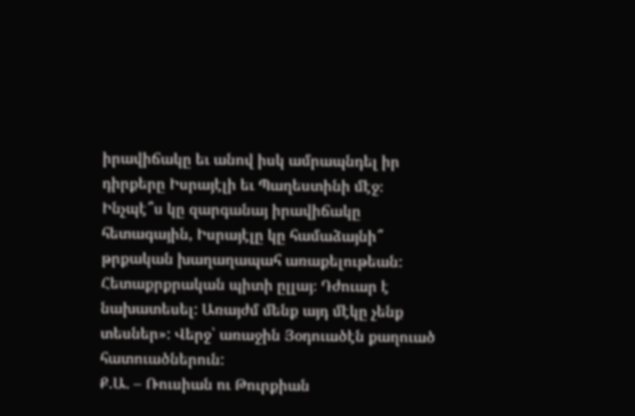իրավիճակը եւ անով իսկ ամրապնդել իր դիրքերը Իսրայէլի եւ Պաղեստինի մէջ։ Ինչպէ՞ս կը զարգանայ իրավիճակը հետագային, Իսրայէլը կը համաձայնի՞ թրքական խաղաղապահ առաքելութեան: Հետաքրքրական պիտի ըլլայ։ Դժուար է նախատեսել: Առայժմ մենք այդ մէկը չենք տեսներ»: Վերջ՝ առաջին Յօդուածէն քաղուած հատուածներուն:
Ք.Ա. – Ռուսիան ու Թուրքիան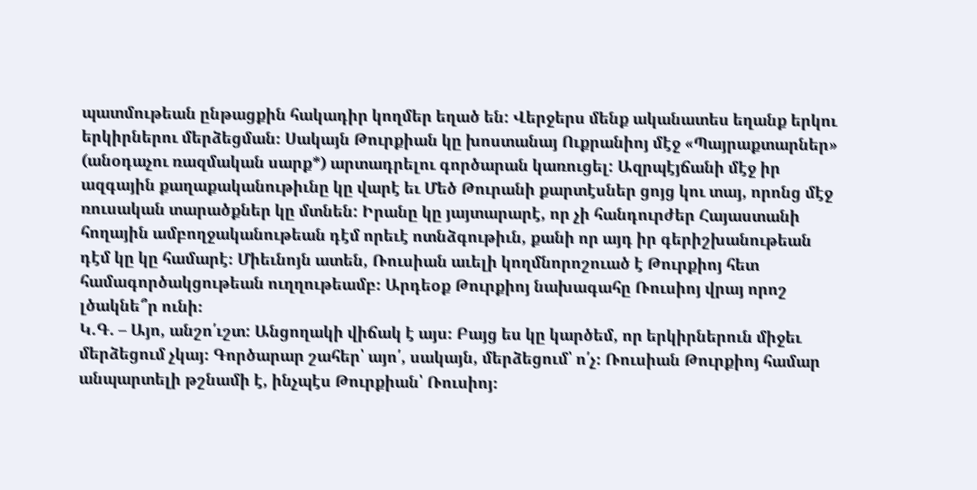պատմութեան ընթացքին հակադիր կողմեր եղած են: Վերջերս մենք ականատես եղանք երկու երկիրներու մերձեցման։ Սակայն Թուրքիան կը խոստանայ Ուքրանիոյ մէջ «Պայրաքտարներ» (անօդաչու ռազմական սարք*) արտադրելու գործարան կառուցել: Ազրպէյճանի մէջ իր ազգային քաղաքականութիւնը կը վարէ եւ Մեծ Թուրանի քարտէսներ ցոյց կու տայ, որոնց մէջ ռուսական տարածքներ կը մտնեն: Իրանը կը յայտարարէ, որ չի հանդուրժեր Հայաստանի հողային ամբողջականութեան դէմ որեւէ ոտնձգութիւն, քանի որ այդ իր գերիշխանութեան դէմ կը կը համարէ։ Միեւնոյն ատեն, Ռուսիան աւելի կողմնորոշուած է Թուրքիոյ հետ համագործակցութեան ուղղութեամբ։ Արդեօք Թուրքիոյ նախագահը Ռուսիոյ վրայ որոշ լծակնե՞ր ունի։
Կ.Գ. – Այո, անշո՛ւշտ: Անցողակի վիճակ է այս։ Բայց ես կը կարծեմ, որ երկիրներուն միջեւ մերձեցում չկայ։ Գործարար շահեր՝ այո՛, սակայն, մերձեցում՝ ո՛չ։ Ռուսիան Թուրքիոյ համար անպարտելի թշնամի է, ինչպէս Թուրքիան՝ Ռուսիոյ։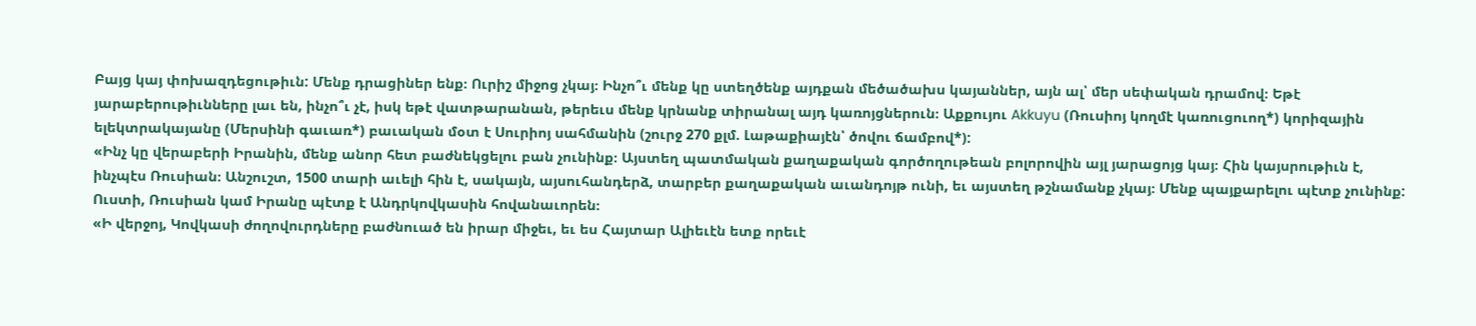Բայց կայ փոխազդեցութիւն: Մենք դրացիներ ենք։ Ուրիշ միջոց չկայ։ Ինչո՞ւ մենք կը ստեղծենք այդքան մեծածախս կայաններ, այն ալ՝ մեր սեփական դրամով։ Եթէ յարաբերութիւնները լաւ են, ինչո՞ւ չէ, իսկ եթէ վատթարանան, թերեւս մենք կրնանք տիրանալ այդ կառոյցներուն։ Աքքույու Akkuyu (Ռուսիոյ կողմէ կառուցուող*) կորիզային ելեկտրակայանը (Մերսինի գաւառ*) բաւական մօտ է Սուրիոյ սահմանին (շուրջ 270 քլմ. Լաթաքիայէն՝ ծովու ճամբով*):
«Ինչ կը վերաբերի Իրանին, մենք անոր հետ բաժնեկցելու բան չունինք։ Այստեղ պատմական քաղաքական գործողութեան բոլորովին այլ յարացոյց կայ։ Հին կայսրութիւն է, ինչպէս Ռուսիան։ Անշուշտ, 1500 տարի աւելի հին է, սակայն, այսուհանդերձ, տարբեր քաղաքական աւանդոյթ ունի, եւ այստեղ թշնամանք չկայ։ Մենք պայքարելու պէտք չունինք: Ուստի, Ռուսիան կամ Իրանը պէտք է Անդրկովկասին հովանաւորեն։
«Ի վերջոյ, Կովկասի ժողովուրդները բաժնուած են իրար միջեւ, եւ ես Հայտար Ալիեւէն ետք որեւէ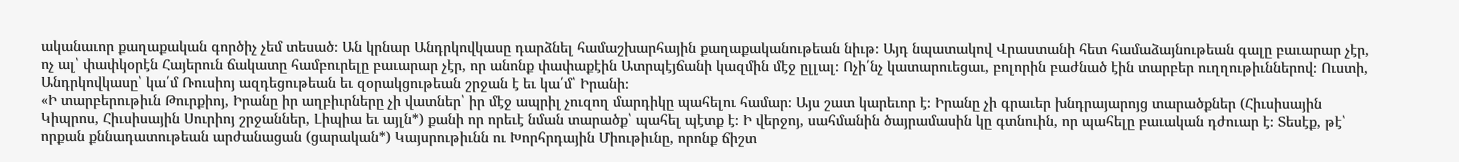ականաւոր քաղաքական գործիչ չեմ տեսած։ Ան կրնար Անդրկովկասը դարձնել համաշխարհային քաղաքականութեան նիւթ։ Այդ նպատակով Վրաստանի հետ համաձայնութեան գալը բաւարար չէր, ոչ ալ՝ փափկօրէն Հայերուն ճակատը համբուրելը բաւարար չէր, որ անոնք փափաքէին Ատրպէյճանի կազմին մէջ ըլլալ։ Ոչի՛նչ կատարուեցաւ, բոլորին բաժնած էին տարբեր ուղղութիւններով։ Ուստի, Անդրկովկասը՝ կա՛մ Ռուսիոյ ազդեցութեան եւ զօրակցութեան շրջան է եւ կա՛մ՝ Իրանի։
«Ի տարբերութիւն Թուրքիոյ, Իրանը իր աղբիւրները չի վատներ՝ իր մէջ ապրիլ չուզող մարդիկը պահելու համար։ Այս շատ կարեւոր է։ Իրանը չի գրաւեր խնդրայարոյց տարածքներ (Հիւսիսային Կիպրոս, Հիւսիսային Սուրիոյ շրջաններ, Լիպիա եւ այլն*) քանի որ որեւէ նման տարածք՝ պահել պէտք է։ Ի վերջոյ, սահմանին ծայրամասին կը գտնուին, որ պահելը բաւական դժուար է։ Տեսէք, թէ՝ որքան քննադատութեան արժանացան (ցարական*) Կայսրութիւնն ու Խորհրդային Միութիւնը, որոնք ճիշտ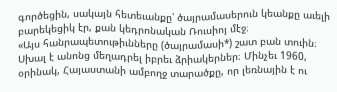գործեցին, սակայն հետեւանքը՝ ծայրամասերուն կեանքը աւելի բարեկեցիկ էր, քան կեդրոնական Ռուսիոյ մէջ։
«Այս հանրապետութիւնները (ծայրամասի*) շատ բան տուին։ Սխալ է անոնց մեղադրել իբրեւ ձրիակերներ։ Մինչեւ 1960, օրինակ, Հայաստանի ամբողջ տարածքը, որ լեռնային է ու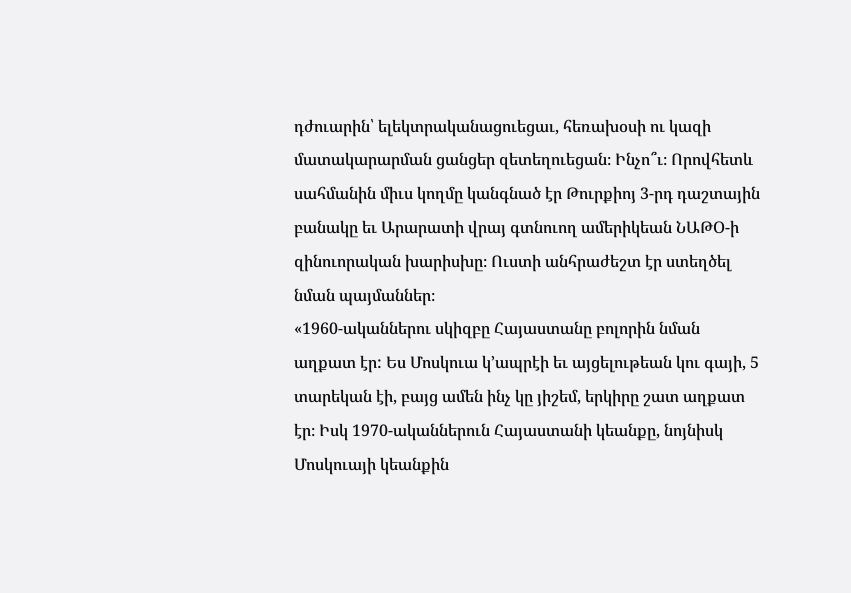դժուարին՝ ելեկտրականացուեցաւ, հեռախօսի ու կազի մատակարարման ցանցեր զետեղուեցան։ Ինչո՞ւ։ Որովհետև սահմանին միւս կողմը կանգնած էր Թուրքիոյ 3-րդ դաշտային բանակը եւ Արարատի վրայ գտնուող ամերիկեան ՆԱԹՕ-ի զինուորական խարիսխը։ Ուստի անհրաժեշտ էր ստեղծել նման պայմաններ։
«1960-ականներու սկիզբը Հայաստանը բոլորին նման աղքատ էր: Ես Մոսկուա կ՚ապրէի եւ այցելութեան կու գայի, 5 տարեկան էի, բայց ամեն ինչ կը յիշեմ, երկիրը շատ աղքատ էր։ Իսկ 1970-ականներուն Հայաստանի կեանքը, նոյնիսկ Մոսկուայի կեանքին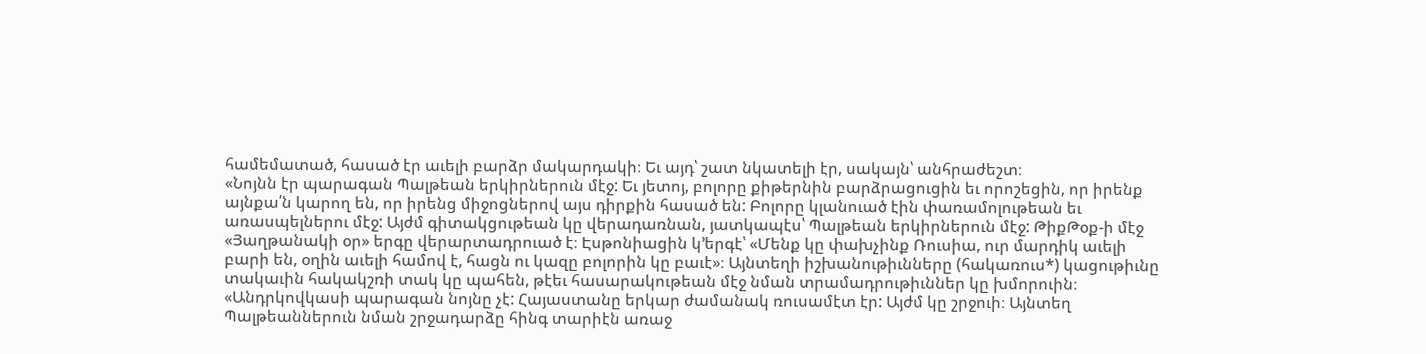համեմատած, հասած էր աւելի բարձր մակարդակի։ Եւ այդ՝ շատ նկատելի էր, սակայն՝ անհրաժեշտ։
«Նոյնն էր պարագան Պալթեան երկիրներուն մէջ: Եւ յետոյ, բոլորը քիթերնին բարձրացուցին եւ որոշեցին, որ իրենք այնքա՛ն կարող են, որ իրենց միջոցներով այս դիրքին հասած են: Բոլորը կլանուած էին փառամոլութեան եւ առասպելներու մէջ: Այժմ գիտակցութեան կը վերադառնան, յատկապէս՝ Պալթեան երկիրներուն մէջ: ԹիքԹօք-ի մէջ «Յաղթանակի օր» երգը վերարտադրուած է։ Էսթոնիացին կ՚երգէ՝ «Մենք կը փախչինք Ռուսիա, ուր մարդիկ աւելի բարի են, օղին աւելի համով է, հացն ու կազը բոլորին կը բաւէ»։ Այնտեղի իշխանութիւնները (հակառուս*) կացութիւնը տակաւին հակակշռի տակ կը պահեն, թէեւ հասարակութեան մէջ նման տրամադրութիւններ կը խմորուին։
«Անդրկովկասի պարագան նոյնը չէ: Հայաստանը երկար ժամանակ ռուսամէտ էր: Այժմ կը շրջուի։ Այնտեղ Պալթեաններուն նման շրջադարձը հինգ տարիէն առաջ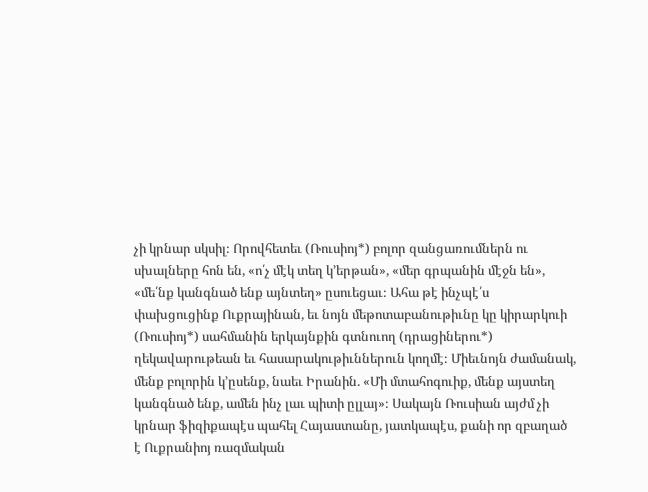չի կրնար սկսիլ։ Որովհետեւ (Ռուսիոյ*) բոլոր զանցառումներն ու սխալները հոն են, «ո՛չ մէկ տեղ կ՚երթան», «մեր գրպանին մէջն են», «մե՛նք կանգնած ենք այնտեղ» ըսուեցաւ։ Ահա թէ ինչպէ՛ս փախցուցինք Ուքրայինան, եւ նոյն մեթոտաբանութիւնը կը կիրարկուի (Ռուսիոյ*) սահմանին երկայնքին գտնուող (դրացիներու*) ղեկավարութեան եւ հասարակութիւններուն կողմէ։ Միեւնոյն ժամանակ, մենք բոլորին կ՚ըսենք, նաեւ Իրանին. «Մի մտահոգուիք, մենք այստեղ կանգնած ենք, ամեն ինչ լաւ պիտի ըլլայ»։ Սակայն Ռուսիան այժմ չի կրնար ֆիզիքապէս պահել Հայաստանը, յատկապէս, քանի որ զբաղած է Ուքրանիոյ ռազմական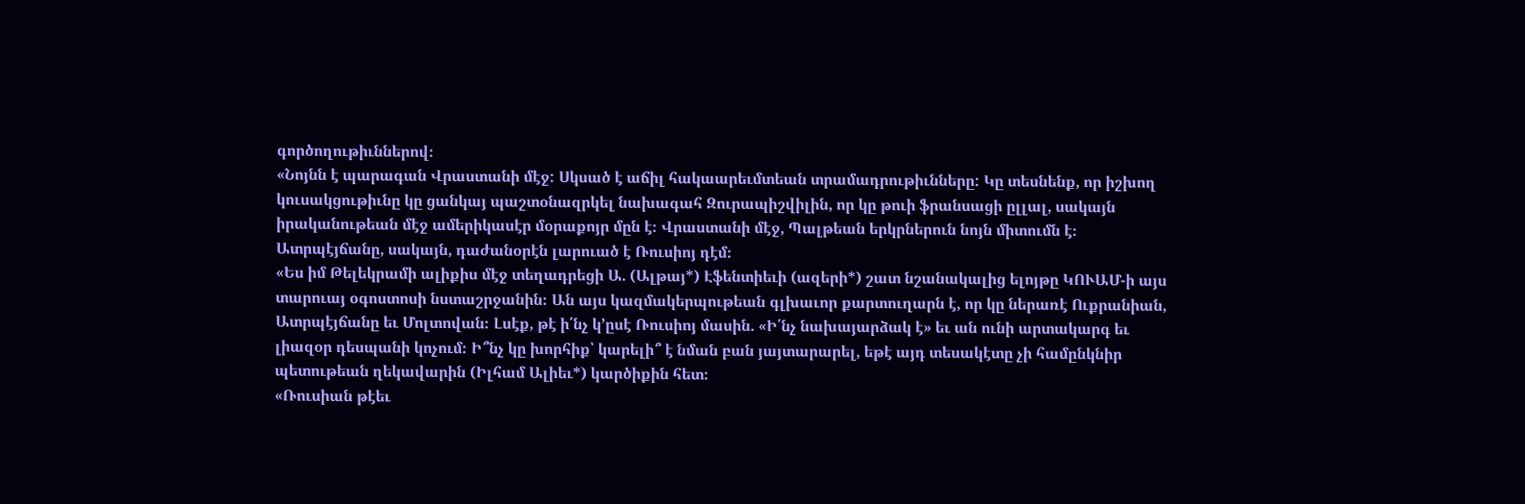գործողութիւններով։
«Նոյնն է պարագան Վրաստանի մէջ: Սկսած է աճիլ հակաարեւմտեան տրամադրութիւնները: Կը տեսնենք, որ իշխող կուսակցութիւնը կը ցանկայ պաշտօնազրկել նախագահ Զուրապիշվիլին, որ կը թուի ֆրանսացի ըլլալ, սակայն իրականութեան մէջ ամերիկասէր մօրաքոյր մըն է։ Վրաստանի մէջ, Պալթեան երկրներուն նոյն միտումն է։ Ատրպէյճանը, սակայն, դաժանօրէն լարուած է Ռուսիոյ դէմ։
«Ես իմ Թելեկրամի ալիքիս մէջ տեղադրեցի Ա. (Ալթայ*) Էֆենտիեւի (ազերի*) շատ նշանակալից ելոյթը ԿՈՒԱՄ-ի այս տարուայ օգոստոսի նստաշրջանին։ Ան այս կազմակերպութեան գլխաւոր քարտուղարն է, որ կը ներառէ Ուքրանիան, Ատրպէյճանը եւ Մոլտովան։ Լսէք, թէ ի՛նչ կ՚ըսէ Ռուսիոյ մասին. «Ի՛նչ նախայարձակ է» եւ ան ունի արտակարգ եւ լիազօր դեսպանի կոչում։ Ի՞նչ կը խորհիք՝ կարելի՞ է նման բան յայտարարել, եթէ այդ տեսակէտը չի համընկնիր պետութեան ղեկավարին (Իլհամ Ալիեւ*) կարծիքին հետ։
«Ռուսիան թէեւ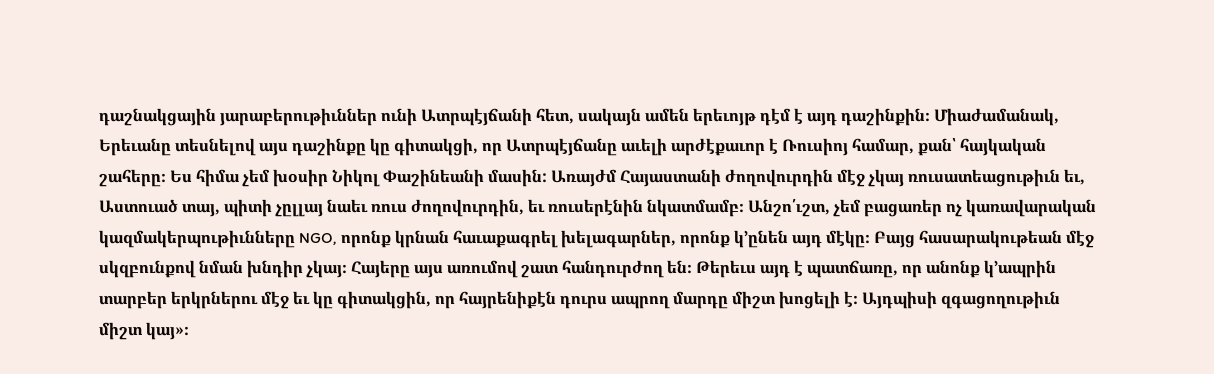դաշնակցային յարաբերութիւններ ունի Ատրպէյճանի հետ, սակայն ամեն երեւոյթ դէմ է այդ դաշինքին։ Միաժամանակ, Երեւանը տեսնելով այս դաշինքը կը գիտակցի, որ Ատրպէյճանը աւելի արժէքաւոր է Ռուսիոյ համար, քան՝ հայկական շահերը։ Ես հիմա չեմ խօսիր Նիկոլ Փաշինեանի մասին: Առայժմ Հայաստանի ժողովուրդին մէջ չկայ ռուսատեացութիւն եւ, Աստուած տայ, պիտի չըլլայ նաեւ ռուս ժողովուրդին, եւ ռուսերէնին նկատմամբ։ Անշո՛ւշտ, չեմ բացառեր ոչ կառավարական կազմակերպութիւնները NGO, որոնք կրնան հաւաքագրել խելագարներ, որոնք կ՚ընեն այդ մէկը։ Բայց հասարակութեան մէջ սկզբունքով նման խնդիր չկայ։ Հայերը այս առումով շատ հանդուրժող են։ Թերեւս այդ է պատճառը, որ անոնք կ՚ապրին տարբեր երկրներու մէջ եւ կը գիտակցին, որ հայրենիքէն դուրս ապրող մարդը միշտ խոցելի է։ Այդպիսի զգացողութիւն միշտ կայ»։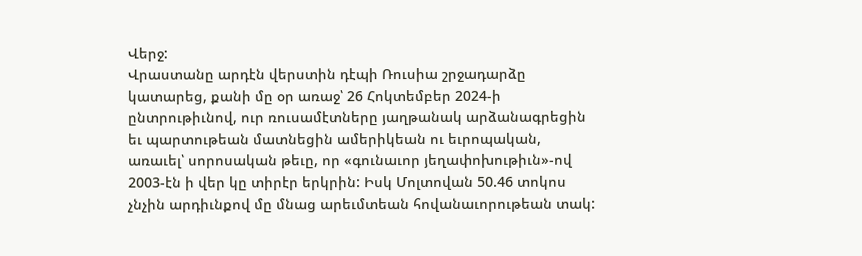Վերջ:
Վրաստանը արդէն վերստին դէպի Ռուսիա շրջադարձը կատարեց, քանի մը օր առաջ՝ 26 Հոկտեմբեր 2024-ի ընտրութիւնով, ուր ռուսամէտները յաղթանակ արձանագրեցին եւ պարտութեան մատնեցին ամերիկեան ու եւրոպական, առաւել՝ սորոսական թեւը, որ «գունաւոր յեղափոխութիւն»-ով 2003-էն ի վեր կը տիրէր երկրին: Իսկ Մոլտովան 50.46 տոկոս չնչին արդիւնքով մը մնաց արեւմտեան հովանաւորութեան տակ: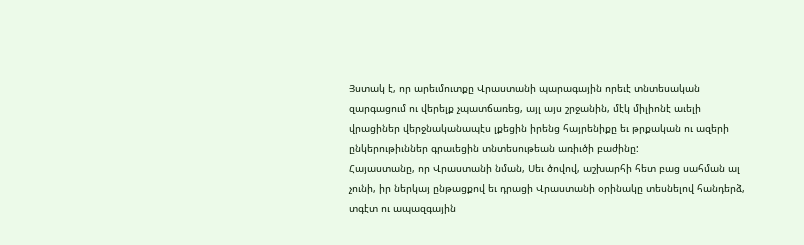Յստակ է, որ արեւմուտքը Վրաստանի պարագային որեւէ տնտեսական զարգացում ու վերելք չպատճառեց, այլ այս շրջանին, մէկ միլիոնէ աւելի վրացիներ վերջնականապէս լքեցին իրենց հայրենիքը եւ թրքական ու ազերի ընկերութիւններ գրաւեցին տնտեսութեան առիւծի բաժինը:
Հայաստանը, որ Վրաստանի նման, Սեւ ծովով, աշխարհի հետ բաց սահման ալ չունի, իր ներկայ ընթացքով եւ դրացի Վրաստանի օրինակը տեսնելով հանդերձ, տգէտ ու ապազգային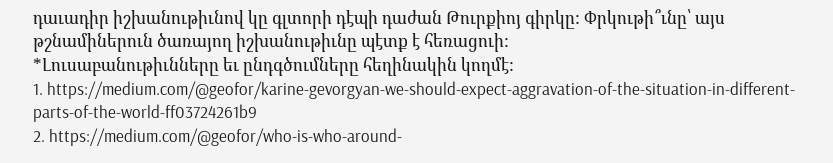դաւադիր իշխանութիւնով կը գլտորի դէպի դաժան Թուրքիոյ գիրկը: Փրկութի՞ւնը՝ այս թշնամիներուն ծառայող իշխանութիւնը պէտք է հեռացուի:
*Լուսաբանութիւնները եւ ընդգծումները հեղինակին կողմէ:
1. https://medium.com/@geofor/karine-gevorgyan-we-should-expect-aggravation-of-the-situation-in-different-parts-of-the-world-ff03724261b9
2. https://medium.com/@geofor/who-is-who-around-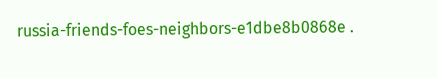russia-friends-foes-neighbors-e1dbe8b0868e .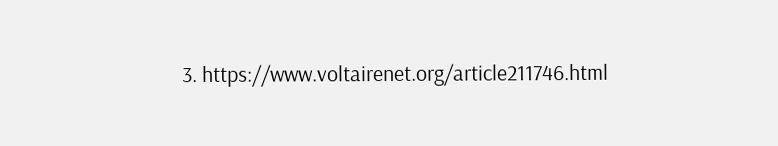3. https://www.voltairenet.org/article211746.html